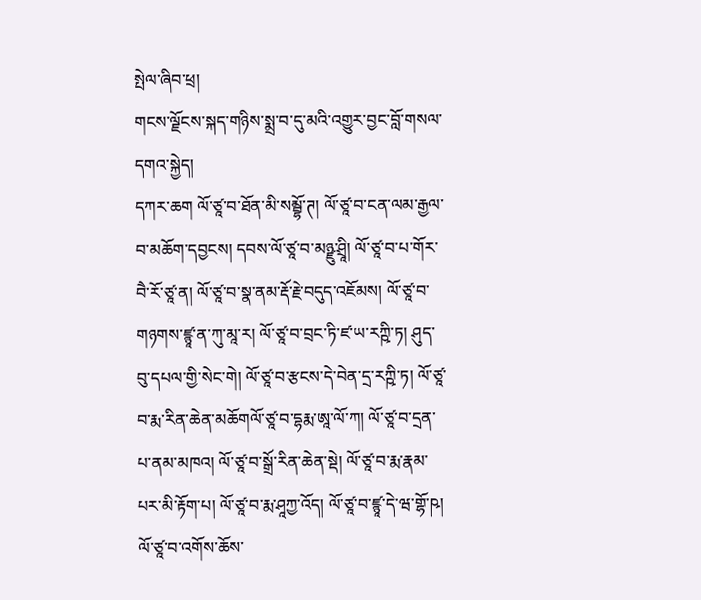སྤེལ་ཞིབ་ཕྲ།
གངས་ལྗོངས་སྐད་གཉིས་སྨྲ་བ་དུ་མའི་འགྱུར་བྱང་བློ་གསལ་དགའ་སྐྱེད།
དཀར་ཆག ལོ་ཙཱ་བ་ཐོན་མི་སམྦྷོ་ཊ། ལོ་ཙཱ་བ་ངན་ལམ་རྒྱལ་བ་མཆོག་དབྱངས། དབས་ལོ་ཙཱ་བ་མཉྫུ་ཤྲཱི། ལོ་ཙཱ་བ་པ་གོར་བཻ་རོ་ཙཱ་ན། ལོ་ཙཱ་བ་སྣ་ནམ་རྡོ་རྗེ་བདུད་འཇོམས། ལོ་ཙཱ་བ་གཉགས་ཛྙཱ་ན་ཀུ་མཱ་ར། ལོ་ཙཱ་བ་བྲང་ཏི་ཛ་ཡ་རཀྵི་ཏ། ཤུད་བུ་དཔལ་གྱི་སེང་གེ། ལོ་ཙཱ་བ་རྩངས་དེ་བེན་དྲ་རཀྵི་ཏ། ལོ་ཙཱ་བ་རྨ་རིན་ཆེན་མཆོགལོ་ཙཱ་བ་དྷརྨ་ཨཱ་ལོ་ཀ། ལོ་ཙཱ་བ་དྲན་པ་ནམ་མཁའ། ལོ་ཙཱ་བ་སྒྲོ་རིན་ཆེན་སྡེ། ལོ་ཙཱ་བ་རྨ་རྣམ་པར་མི་རྟོག་པ། ལོ་ཙཱ་བ་རྨ་ཤཱཀྱ་འོད། ལོ་ཙཱ་བ་ཛྙཱ་དེ་ཝ་གྷོ་ཥ། ལོ་ཙཱ་བ་འགོས་ཆོས་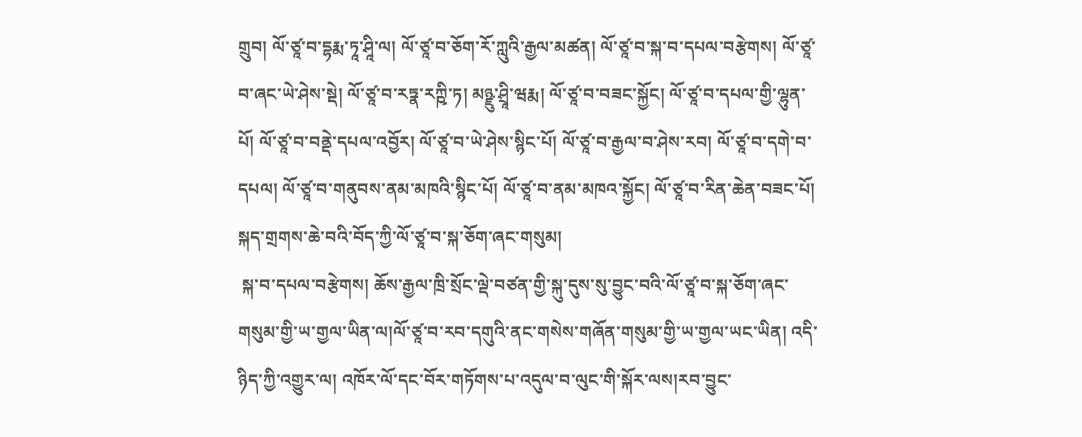གྲུབ། ལོ་ཙཱ་བ་དྷརྨ་ཏཱ་ཤཱི་ལ། ལོ་ཙཱ་བ་ཅོག་རོ་ཀླུའི་རྒྱལ་མཚན། ལོ་ཙཱ་བ་སྐ་བ་དཔལ་བརྩེགས། ལོ་ཙཱ་བ་ཞང་ཡེ་ཤེས་སྡེ། ལོ་ཙཱ་བ་རཏྣ་རཀྵི་ཏ། མཉྫུ་ཤྲཱི་ཝརྨ། ལོ་ཙཱ་བ་བཟང་སྐྱོང། ལོ་ཙཱ་བ་དཔལ་གྱི་ལྷུན་པོ། ལོ་ཙཱ་བ་བནྡེ་དཔལ་འབྱོར། ལོ་ཙཱ་བ་ཡེ་ཤེས་སྙིང་པོ། ལོ་ཙཱ་བ་རྒྱལ་བ་ཤེས་རབ། ལོ་ཙཱ་བ་དགེ་བ་དཔལ། ལོ་ཙཱ་བ་གནུབས་ནམ་མཁའི་སྙིང་པོ། ལོ་ཙཱ་བ་ནམ་མཁའ་སྐྱོང། ལོ་ཙཱ་བ་རིན་ཆེན་བཟང་པོ།
སྐད་གྲགས་ཆེ་བའི་བོད་ཀྱི་ལོ་ཙཱ་བ་སྐ་ཅོག་ཞང་གསུམ།
 སྐ་བ་དཔལ་བརྩེགས། ཆོས་རྒྱལ་ཁྲི་སྲོང་ལྡེ་བཙན་གྱི་སྐུ་དུས་སུ་བྱུང་བའི་ལོ་ཙཱ་བ་སྐ་ཅོག་ཞང་གསུམ་གྱི་ཡ་གྱལ་ཡིན་ལ།ལོ་ཙཱ་བ་རབ་དགུའི་ནང་གསེས་གཞོན་གསུམ་གྱི་ཡ་གྱལ་ཡང་ཡིན། འདི་ཉིད་ཀྱི་འགྱུར་ལ། འཁོར་ལོ་དང་བོར་གཏོགས་པ་འདུལ་བ་ལུང་གི་སྐོར་ལས།རབ་བྱུང་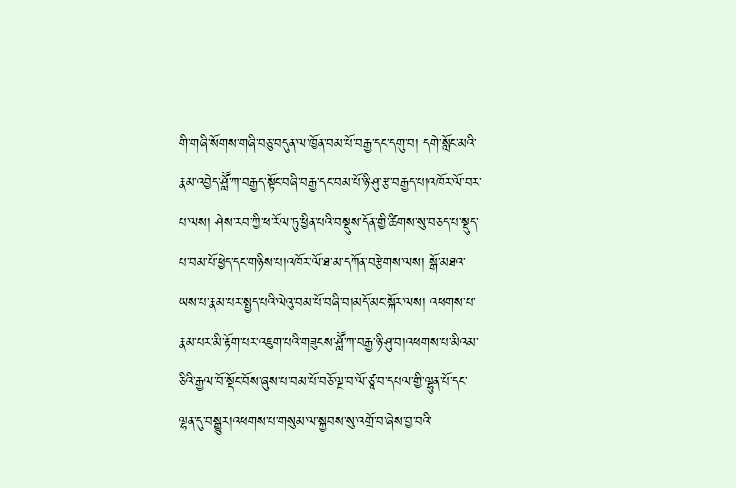གི་གཞི་སོགས་གཞི་བཅུ་བདུན་ལ་ཁྱོན་བམ་པོ་བརྒྱ་དང་དགུ་བ། དགེ་སློང་མའི་རྣམ་འབྱེད་ཤླཽ་ཀ་བརྒྱད་སྟོང་བཞི་བརྒྱ་དང་བམ་པོ་ཉི་ཤུ་རྩ་བརྒྱད་པ།འཁོར་ལོ་བར་པ་ལས། ཤེས་རབ་ཀྱི་ཕ་རོལ་ཏུ་ཕྱིན་པའི་བསྡུས་དོན་གྱི་ཚིགས་སུ་བཅད་པ་སྡུད་པ་བམ་པོ་ཕྱེད་དང་གཉིས་པ།འཁོར་ལོ་ཐ་མ་དཀོན་བརྩེགས་ལས། སྒོ་མཐའ་ཡས་པ་རྣམ་པར་སྤྱད་པའི་ལེའུ་བམ་པོ་བཞི་བ།མདོ་མང་སྐོར་ལས། འཕགས་པ་རྣམ་པར་མི་རྟོག་པར་འཇུག་པའི་གཟུངས་ཤླཽ་ཀ་བརྒྱ་ཉི་ཤུ་བ།འཕགས་པ་མིའམ་ཅིའི་རྒྱལ་བོ་སྡོང་བོས་ཞུས་པ་བམ་པོ་བཅོ་ལྔ་བ་ལོ་ཙཱ་བ་དཔལ་གྱི་ལྷུན་པོ་དང་ལྷན་དུ་བསྒྱུར།འཕགས་པ་གསུམ་ལ་སྐྱབས་སུ་འགྲོ་བ་ཞེས་བྱ་བའི་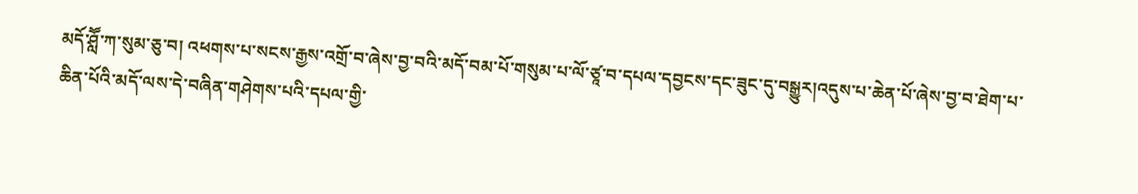མདོ་ཤླཽ་ཀ་སུམ་ཅུ་བ། འཕགས་པ་སངས་རྒྱས་འགྲོ་བ་ཞེས་བྱ་བའི་མདོ་བམ་པོ་གསུམ་པ་ལོ་ཙཱ་བ་དཔལ་དབྱངས་དང་ཟུང་དུ་བསྒྱུར།འདུས་པ་ཆེན་པོ་ཞེས་བྱ་བ་ཐེག་པ་ཆིན་པོའི་མདོ་ལས་དེ་བཞིན་གཤེགས་པའི་དཔལ་གྱི་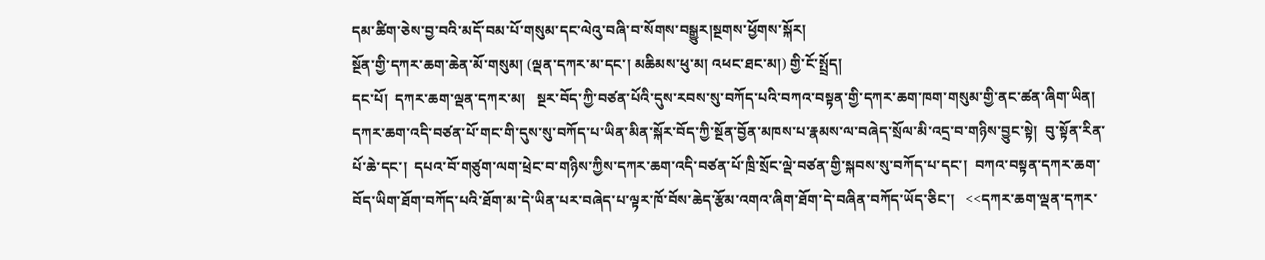དམ་ཚིག་ཅེས་བྱ་བའི་མདོ་བམ་པོ་གསུམ་དང་ལེའུ་བཞི་བ་སོགས་བསྒྱུར།སྔགས་ཕྱོགས་སྐོར།
སྔོན་གྱི་དཀར་ཆག་ཆེན་མོ་གསུམ། (ལྡན་དཀར་མ་དང་། མཆིམས་ཕུ་མ། འཕང་ཐང་མ།) གྱི་ངོ་སྤྲོད།
དང་པོ།  དཀར་ཆག་ལྡན་དཀར་མ།   སྔར་བོད་ཀྱི་བཙན་པོའི་དུས་རབས་སུ་བཀོད་པའི་བཀའ་བསྟན་གྱི་དཀར་ཆག་ཁག་གསུམ་གྱི་ནང་ཚན་ཞིག་ཡིན།  དཀར་ཆག་འདི་བཙན་པོ་གང་གི་དུས་སུ་བཀོད་པ་ཡིན་མིན་སྐོར་བོད་ཀྱི་སྔོན་བྱོན་མཁས་པ་རྣམས་ལ་བཞེད་སྲོལ་མི་འདྲ་བ་གཉིས་བྱུང་སྟེ།  བུ་སྟོན་རིན་པོ་ཆེ་དང་།  དཔའ་བོ་གཙུག་ལག་ཕྲེང་བ་གཉིས་ཀྱིས་དཀར་ཆག་འདི་བཙན་པོ་ཁྲི་སྲོང་ལྡེ་བཙན་གྱི་སྐབས་སུ་བཀོད་པ་དང་།  བཀའ་བསྟན་དཀར་ཆག་བོད་ཡིག་ཐོག་བཀོད་པའི་ཐོག་མ་དེ་ཡིན་པར་བཞེད་པ་ལྟར་ཁོ་བོས་ཆེད་རྩོམ་འགའ་ཞིག་ཐོག་དེ་བཞིན་བཀོད་ཡོད་ཅིང་།   <<དཀར་ཆག་ལྡན་དཀར་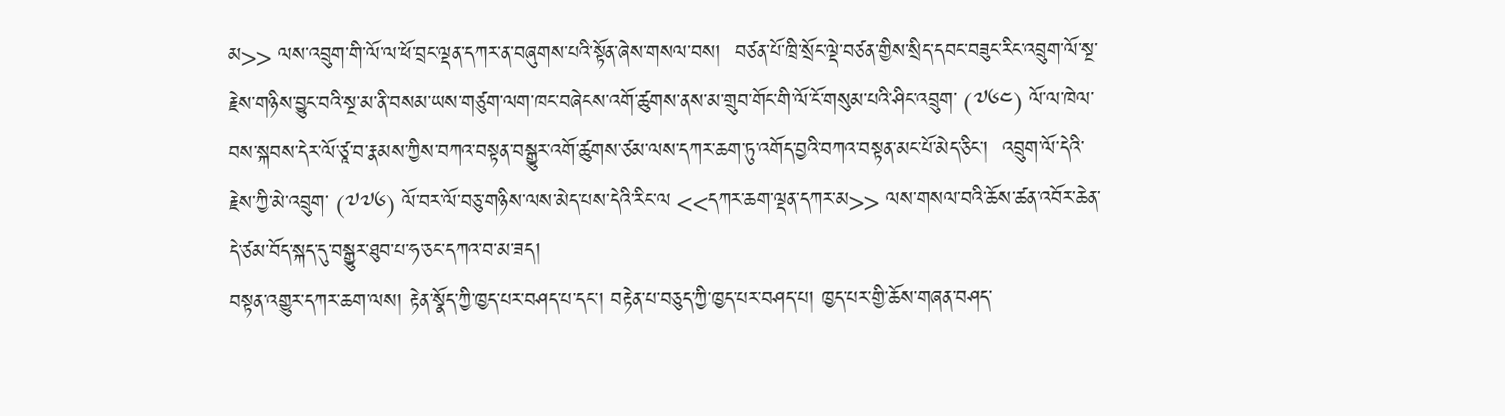མ>> ལས་འབྲུག་གི་ལོ་ལ་ཕོ་བྲང་ལྡན་དཀར་ན་བཞུགས་པའི་སྟོན་ཞེས་གསལ་བས།  བཙན་པོ་ཁྲི་སྲོང་ལྡེ་བཙན་གྱིས་སྲིད་དབང་བཟུང་རིང་འབྲུག་ལོ་སྔ་རྗེས་གཉིས་བྱུང་བའི་སྔ་མ་ནི་བསམ་ཡས་གཙུག་ལག་ཁང་བཞེངས་འགོ་ཚུགས་ནས་མ་གྲུབ་གོང་གི་ལོ་ངོ་གསུམ་པའི་ཤིང་འབྲུག་ (༧༦༤) ལོ་ལ་ཁེལ་བས་སྐབས་དེར་ལོ་ཙཱ་བ་རྣམས་ཀྱིས་བཀའ་བསྟན་བསྒྱུར་འགོ་ཚུགས་ཙམ་ལས་དཀར་ཆག་ཏུ་འགོད་བྱའི་བཀའ་བསྟན་མང་པོ་མེད་ཅིང་།  འབྲུག་ལོ་དེའི་རྗེས་ཀྱི་མེ་འབྲུག་ (༧༧༦) ལོ་བར་ལོ་བཅུ་གཉིས་ལས་མེད་པས་དེའི་རིང་ལ <<དཀར་ཆག་ལྡན་དཀར་མ>> ལས་གསལ་བའི་ཆོས་ཚན་འབོར་ཆེན་དེ་ཙམ་བོད་སྐད་དུ་བསྒྱུར་ཐུབ་པ་ཧ་ཅང་དཀའ་བ་མ་ཟད།
བསྟན་འགྱུར་དཀར་ཆག་ལས། རྟེན་སྣོད་ཀྱི་ཁྱད་པར་བཤད་པ་དང་། བརྟེན་པ་བཅུད་ཀྱི་ཁྱད་པར་བཤད་པ། ཁྱད་པར་གྱི་ཆོས་གཞན་བཤད་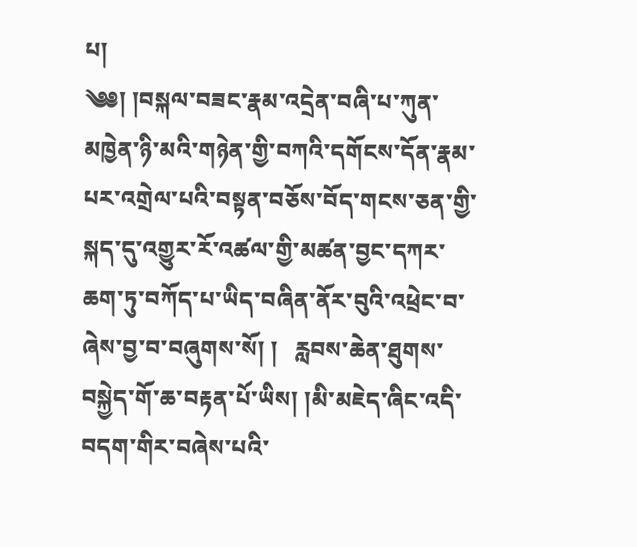པ།
༄༅། །བསྐལ་བཟང་རྣམ་འདྲེན་བཞི་པ་ཀུན་མཁྱེན་ཉི་མའི་གཉེན་གྱི་བཀའི་དགོངས་དོན་རྣམ་པར་འགྲེལ་པའི་བསྟན་བཅོས་བོད་གངས་ཅན་གྱི་སྐད་དུ་འགྱུར་རོ་འཚལ་གྱི་མཚན་བྱང་དཀར་ཆག་ཏུ་བཀོད་པ་ཡིད་བཞིན་ནོར་བུའི་འཕྲེང་བ་ཞེས་བྱ་བ་བཞུགས་སོ། །   རླབས་ཆེན་ཐུགས་བསྐྱེད་གོ་ཆ་བརྟན་པོ་ཡིས། །མི་མཇེད་ཞིང་འདི་བདག་གིར་བཞེས་པའི་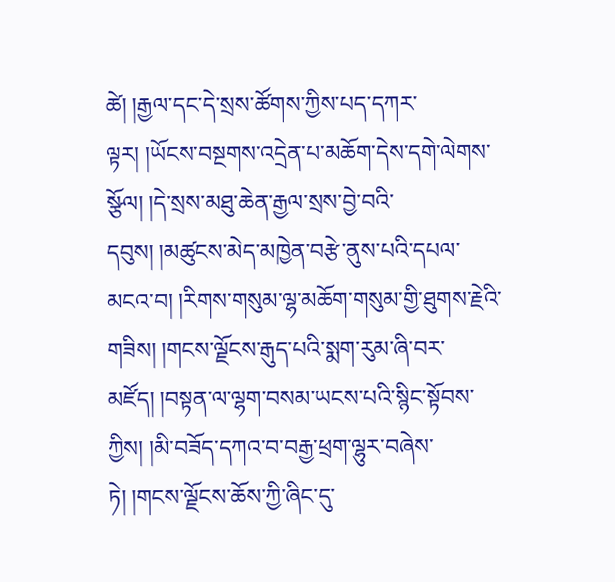ཚེ། །རྒྱལ་དང་དེ་སྲས་ཚོགས་ཀྱིས་པད་དཀར་ལྟར། །ཡོངས་བསྔགས་འདྲེན་པ་མཆོག་དེས་དགེ་ལེགས་སྩོལ། །དེ་སྲས་མཐུ་ཆེན་རྒྱལ་སྲས་བྱེ་བའི་དབུས། །མཚུངས་མེད་མཁྱེན་བརྩེ་ནུས་པའི་དཔལ་མངའ་བ། །རིགས་གསུམ་ལྷ་མཆོག་གསུམ་གྱི་ཐུགས་རྗེའི་གཟིས། །གངས་ལྗོངས་རྒུད་པའི་སྨག་རུམ་ཞི་བར་མཛོད། །བསྟན་ལ་ལྷག་བསམ་ཡངས་པའི་སྙིང་སྟོབས་ཀྱིས། །མི་བཟོད་དཀའ་བ་བརྒྱ་ཕྲག་ལྷུར་བཞེས་ཏེ། །གངས་ལྗོངས་ཆོས་ཀྱི་ཞིང་དུ་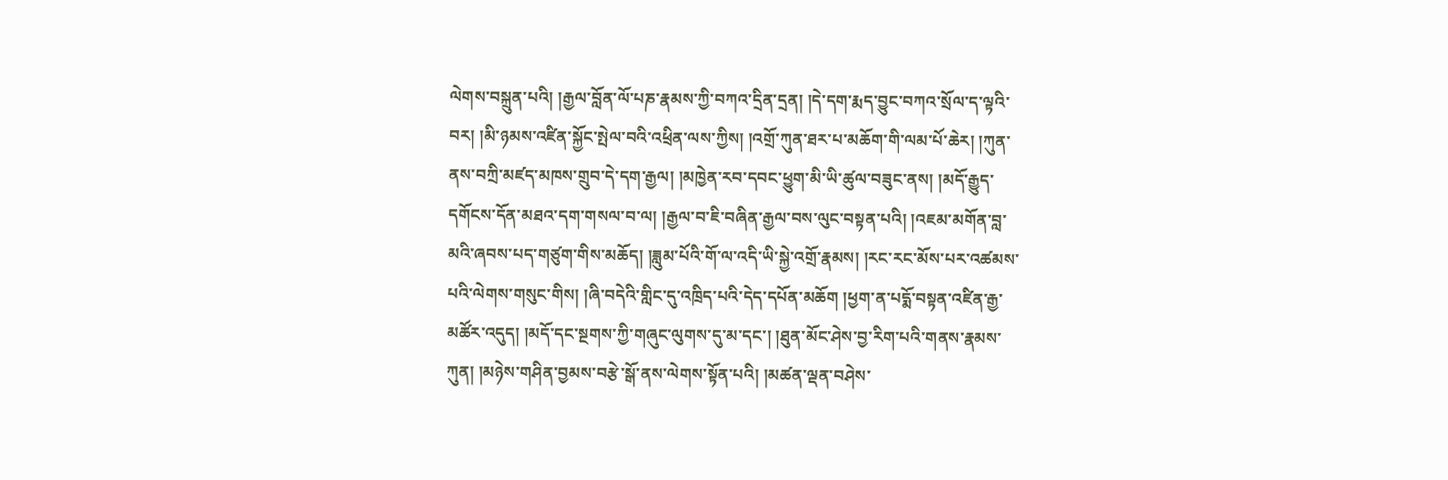ལེགས་བསྐྲུན་པའི། །རྒྱལ་བློན་ལོ་པཎ་རྣམས་ཀྱི་བཀའ་དྲིན་དྲན། །དེ་དག་རྨད་བྱུང་བཀའ་སྲོལ་ད་ལྟའི་བར། །མི་ཉམས་འཛིན་སྐྱོང་སྤེལ་བའི་འཕྲིན་ལས་ཀྱིས། །འགྲོ་ཀུན་ཐར་པ་མཆོག་གི་ལམ་པོ་ཆེར། །ཀུན་ནས་བཀྲི་མཛད་མཁས་གྲུབ་དེ་དག་རྒྱལ། །མཁྱེན་རབ་དབང་ཕྱུག་མི་ཡི་ཚུལ་བཟུང་ནས། །མདོ་རྒྱུད་དགོངས་དོན་མཐའ་དག་གསལ་བ་ལ། །རྒྱལ་བ་ཇི་བཞིན་རྒྱལ་བས་ལུང་བསྟན་པའི། །འཇམ་མགོན་བླ་མའི་ཞབས་པད་གཙུག་གིས་མཆོད། །ཟླུམ་པོའི་གོ་ལ་འདི་ཡི་སྐྱེ་འགྲོ་རྣམས། །རང་རང་མོས་པར་འཚམས་པའི་ལེགས་གསུང་གིས། །ཞི་བདེའི་གླིང་དུ་འཁྲིད་པའི་དེད་དཔོན་མཆོག །ཕྱག་ན་པདྨོ་བསྟན་འཛིན་རྒྱ་མཚོར་འདུད། །མདོ་དང་སྔགས་ཀྱི་གཞུང་ལུགས་དུ་མ་དང་། །ཐུན་མོང་ཤེས་བྱ་རིག་པའི་གནས་རྣམས་ཀུན། །མཉེས་གཤིན་བྱམས་བརྩེ་སྒོ་ནས་ལེགས་སྟོན་པའི། །མཚན་ལྡན་བཤེས་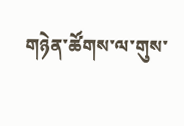གཉེན་ཚོགས་ལ་གུས་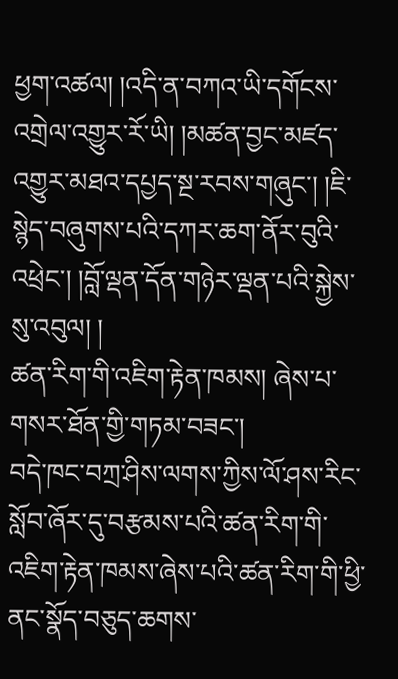ཕྱག་འཚལ། །འདི་ན་བཀའ་ཡི་དགོངས་འགྲེལ་འགྱུར་རོ་ཡི། །མཚན་བྱང་མཛད་འགྱུར་མཐའ་དཔྱད་སྔ་རབས་གཞུང་། །ཇི་སྙེད་བཞུགས་པའི་དཀར་ཆག་ནོར་བུའི་འཕྲེང་། །བློ་ལྡན་དོན་གཉེར་ལྡན་པའི་སྐྱེས་སུ་འབུལ། །
ཚན་རིག་གི་འཇིག་རྟེན་ཁམས། ཞེས་པ་གསར་ཐོན་གྱི་གཏམ་བཟང་།
བདེ་ཁང་བཀྲ་ཤིས་ལགས་ཀྱིས་ལོ་ཤས་རིང་སློབ་ཞོར་དུ་བརྩམས་པའི་ཚན་རིག་གི་འཇིག་རྟེན་ཁམས་ཞེས་པའི་ཚན་རིག་གི་ཕྱི་ནང་སྣོད་བཅུད་ཆགས་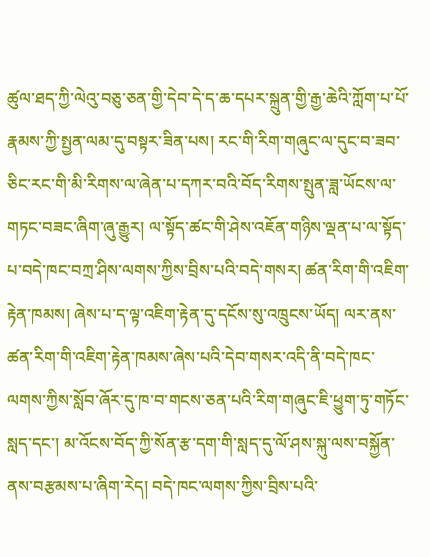ཚུལ་ཐད་ཀྱི་ལེའུ་བཅུ་ཅན་གྱི་དེབ་དེ་ད་ཆ་དཔར་སྐྲུན་གྱི་རྒྱ་ཆེའི་ཀློག་པ་པོ་རྣམས་ཀྱི་སྤྱན་ལམ་དུ་བསྟར་ཟིན་པས། རང་གི་རིག་གཞུང་ལ་དུང་བ་ཟབ་ཅིང་རང་གི་མི་རིགས་ལ་ཞེན་པ་དཀར་བའི་བོད་རིགས་སྤུན་ཟླ་ཡོངས་ལ་གཏང་བཟང་ཞིག་ཞུ་རྒྱུར། ལ་སྟོད་ཚང་གི་ཤེས་འཇོན་གཉིས་ལྡན་པ་ལ་སྟོད་པ་བདེ་ཁང་བཀྲ་ཤིས་ལགས་ཀྱིས་བྲིས་པའི་བདེ་གསར། ཚན་རིག་གི་འཇིག་རྟེན་ཁམས། ཞེས་པ་ད་ལྟ་འཇིག་རྟེན་དུ་དངོས་སུ་འཁྲུངས་ཡོད། ལར་ནས་ཚན་རིག་གི་འཇིག་རྟེན་ཁམས་ཞེས་པའི་དེབ་གསར་འདི་ནི་བདེ་ཁང་ལགས་ཀྱིས་སློབ་ཞོར་དུ་ཁ་བ་གངས་ཅན་པའི་རིག་གཞུང་ཇི་ཕྱུག་ཏུ་གཏོང་སླད་དང་། མ་འོངས་བོད་ཀྱི་སོན་རྩ་དག་གི་སླད་དུ་ལོ་ཤས་སྐུ་ལས་བསྐྱོན་ནས་བརྩམས་པ་ཞིག་རེད། བདེ་ཁང་ལགས་ཀྱིས་བྲིས་པའི་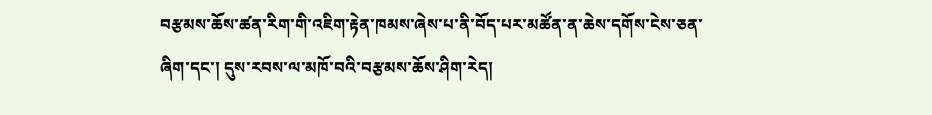བརྩམས་ཆོས་ཚན་རིག་གི་འཇིག་རྟེན་ཁམས་ཞེས་པ་ནི་བོད་པར་མཚོན་ན་ཆེས་དགོས་ངེས་ཅན་ཞིག་དང་། དུས་རབས་ལ་མཁོ་བའི་བརྩམས་ཆོས་ཤིག་རེད།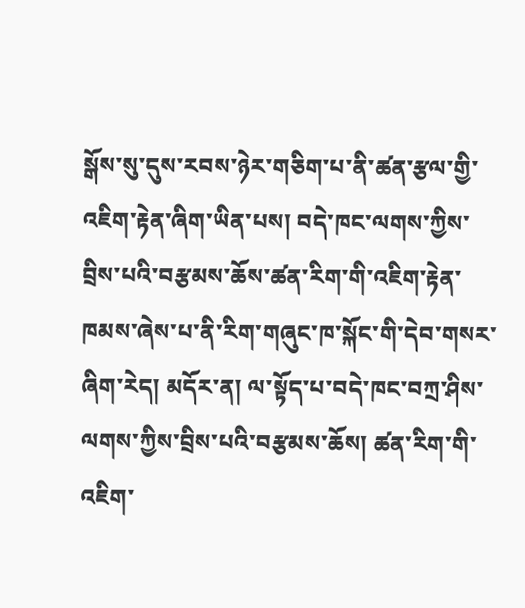སྒོས་སུ་དུས་རབས་ཉེར་གཅིག་པ་ནི་ཚན་རྩལ་གྱི་འཇིག་རྟེན་ཞིག་ཡིན་པས། བདེ་ཁང་ལགས་ཀྱིས་བྲིས་པའི་བརྩམས་ཆོས་ཚན་རིག་གི་འཇིག་རྟེན་ཁམས་ཞེས་པ་ནི་རིག་གཞུང་ཁ་སྐོང་གི་དེབ་གསར་ཞིག་རེད། མདོར་ན། ལ་སྟོད་པ་བདེ་ཁང་བཀྲ་ཤིས་ལགས་ཀྱིས་བྲིས་པའི་བརྩམས་ཆོས། ཚན་རིག་གི་འཇིག་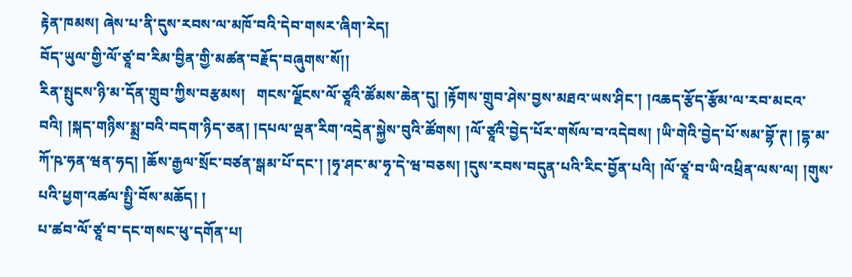རྟེན་ཁམས། ཞེས་པ་ནི་དུས་རབས་ལ་མཁོ་བའི་དེབ་གསར་ཞིག་རེད།
བོད་ཡུལ་གྱི་ལོ་ཙཱ་བ་རིམ་བྱིན་གྱི་མཚན་བརྗོད་བཞུགས་སོ།།
རིན་སྤུངས་ཉི་མ་དོན་གྲུབ་ཀྱིས་བརྩམས།   གངས་ལྗོངས་ལོ་ཙཱའི་ཚོམས་ཆེན་དུ། །རྟོགས་གྲུབ་ཤེས་བྱས་མཐའ་ཡས་ཤིང་། །འཆད་རྩོད་རྩོམ་ལ་རབ་མངའ་བའི། །སྐད་གཉིས་སྨྲ་བའི་བདག་ཉིད་ཅན། །དཔལ་ལྡན་རིག་འདྲེན་སྐྱེས་བུའི་ཚོགས། །ལོ་ཙཱའི་བྱེད་པོར་གསོལ་བ་འདེབས། །ཡི་གེའི་བྱེད་པོ་སམ་བྷོ་ཊ། །དྷ་མ་ཀོ་ཥ་ཧན་ཝན་ཧད། །ཆོས་རྒྱལ་སྲོང་བཙན་སྒམ་པོ་དང་། །ཧྭ་ཤང་མ་ཧྭ་དེ་ཝ་བཅས། །དུས་རབས་བདུན་པའི་རིང་བྱོན་པའི། །ལོ་ཙཱ་བ་ཡི་འཕྲིན་ལས་ལ། །གུས་པའི་ཕྱག་འཚལ་སྤྱི་བོས་མཆོད། །
པ་ཚབ་ལོ་ཙཱ་བ་དང་གསང་ཕུ་དགོན་པ།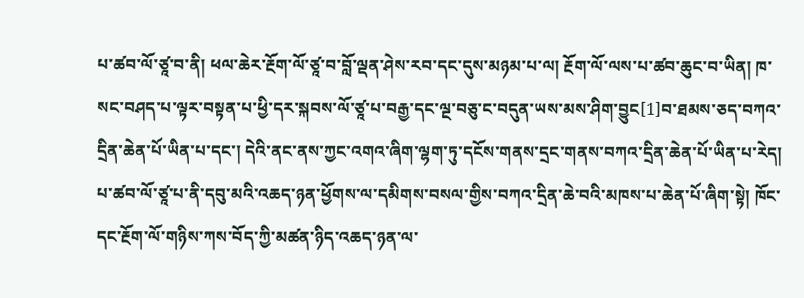པ་ཚབ་ལོ་ཙཱ་བ་ནི། ཕལ་ཆེར་རྔོག་ལོ་ཙཱ་བ་བློ་ལྡན་ཤེས་རབ་དང་དུས་མཉམ་པ་ལ། རྔོག་ལོ་ལས་པ་ཚབ་ཆུང་བ་ཡིན། ཁ་སང་བཤད་པ་ལྟར་བསྟན་པ་ཕྱི་དར་སྐབས་ལོ་ཙཱ་པ་བརྒྱ་དང་ལྔ་བཅུ་ང་བདུན་ཡས་མས་ཤིག་བྱུང[1]བ་ཐམས་ཅད་བཀའ་དྲིན་ཆེན་པོ་ཡིན་པ་དང་། དེའི་ནང་ནས་ཀྱང་འགའ་ཞིག་ལྷག་ཏུ་དངོས་གནས་དྲང་གནས་བཀའ་དྲིན་ཆེན་པོ་ཡིན་པ་རེད། པ་ཚབ་ལོ་ཙཱ་པ་ནི་དབུ་མའི་འཆད་ཉན་ཕྱོགས་ལ་དམིགས་བསལ་གྱིས་བཀའ་དྲིན་ཆེ་བའི་མཁས་པ་ཆེན་པོ་ཞིག་སྟེ། ཁོང་དང་རྔོག་ལོ་གཉིས་ཀས་བོད་ཀྱི་མཚན་ཉིད་འཆད་ཉན་ལ་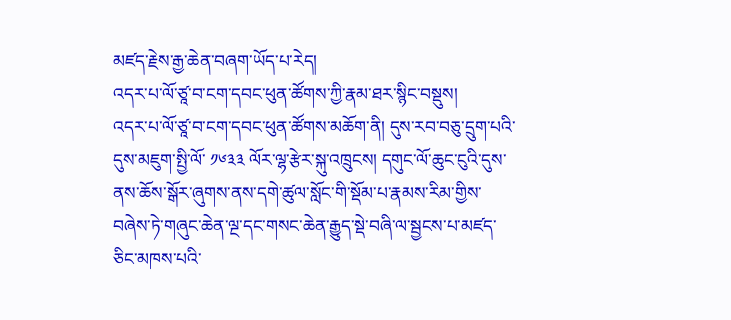མཛད་རྗེས་རྒྱ་ཆེན་བཞག་ཡོད་པ་རེད།
འདར་པ་ལོ་ཙཱ་བ་ངག་དབང་ཕུན་ཚོགས་ཀྱི་རྣམ་ཐར་སྙིང་བསྡུས།
འདར་པ་ལོ་ཙཱ་བ་ངག་དབང་ཕུན་ཚོགས་མཆོག་ནི། དུས་རབ་བཅུ་དྲུག་པའི་དུས་མཇུག་སྤྱི་ལོ་ ༡༦༣༣ ལོར་ལྷ་རྩེར་སྐུ་འཁྲུངས། དགུང་ལོ་ཆུང་ངུའི་དུས་ནས་ཆོས་སྒོར་ཞུགས་ནས་དགེ་ཚུལ་སློང་གི་སྡོམ་པ་རྣམས་རིམ་གྱིས་བཞེས་ཏེ་གཞུང་ཆེན་ལྔ་དང་གསང་ཆེན་རྒྱུད་སྡེ་བཞི་ལ་སྦྱངས་པ་མཛད་ཅིང་མཁས་པའི་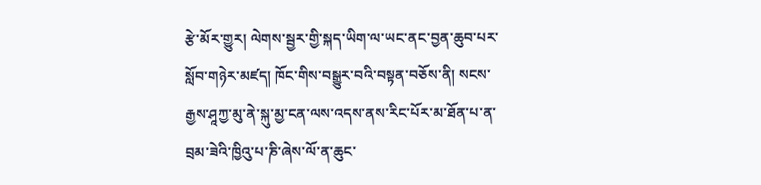རྩེ་མོར་གྱུར། ལེགས་སྦྱར་གྱི་སྐད་ཡིག་ལ་ཡང་ནང་བྱན་ཆུབ་པར་སློབ་གཉེར་མཛད། ཁོང་གིས་བསྒྱུར་བའི་བསྟན་བཅོས་ནི། སངས་རྒྱས་ཤཱཀྱ་མུ་ནེ་སྐུ་མྱ་ངན་ལས་འདས་ནས་རིང་པོར་མ་ཐོན་པ་ན་བྲམ་ཟེའི་ཁྱིའུ་པ་ཎི་ཞེས་ལོ་ན་ཆུང་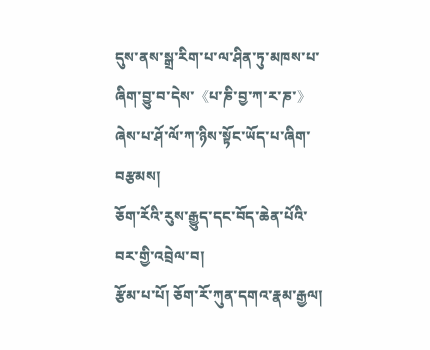དུས་ནས་སྒྲ་རིག་པ་ལ་ཤིན་ཏུ་མཁས་པ་ཞིག་བྱུ་བ་དེས་《པ་ཎི་བྱ་ཀ་ར་ཎ་》ཞེས་པ་ཤོ་ལོ་ཀ་ཉིས་སྟོང་ཡོད་པ་ཞིག་བརྩམས།
ཅོག་རོའི་རུས་རྒྱུད་དང་བོད་ཆེན་པོའི་བར་གྱི་འབྲེལ་བ།
རྩོམ་པ་པོ། ཅོག་རོ་ཀུན་དགའ་རྣམ་རྒྱལ།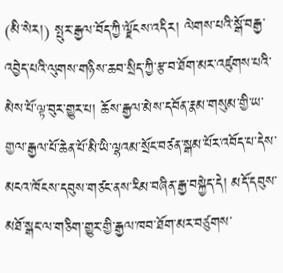(མི་སེར།) སྤུར་རྒྱལ་བོད་ཀྱི་ལྗོངས་འདིར། ལེགས་པའི་སྒོ་བརྒྱ་འབྱེད་པའི་ལུགས་གཉིས་ཆབ་སྲིད་ཀྱི་རྩ་བ་ཐོག་མར་འཛུགས་པའི་མེས་པོ་ལྟ་བུར་གྱུར་པ། ཆོས་རྒྱལ་མེས་དབོན་རྣམ་གསུམ་གྱི་ཡ་གྱལ་རྒྱལ་པོ་ཆེན་པོ་མི་ཡི་ལྷའམ་སྲོང་བཙན་སྒམ་པོར་འབོད་པ་དེས་མངའ་ཁོངས་དབུས་གཙང་ནས་རིམ་བཞིན་རྒྱ་བསྐྱེད་དེ། མདོ་དབུས་མཐོ་སྒང་ལ་གཅིག་གྱུར་གྱི་རྒྱལ་ཁབ་ཐོག་མར་བཙུགས་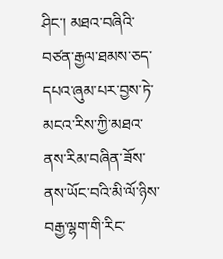ཤིང་། མཐའ་བཞིའི་བཙན་རྒྱལ་ཐམས་ཅད་དཔའ་ཞུམ་པར་བྱས་ཏེ་མངའ་རིས་ཀྱི་མཐའ་ནས་རིམ་བཞིན་ཟོས་ནས་ཡོང་བའི་མི་ལོ་ཉིས་བརྒྱ་ལྷག་གི་རིང་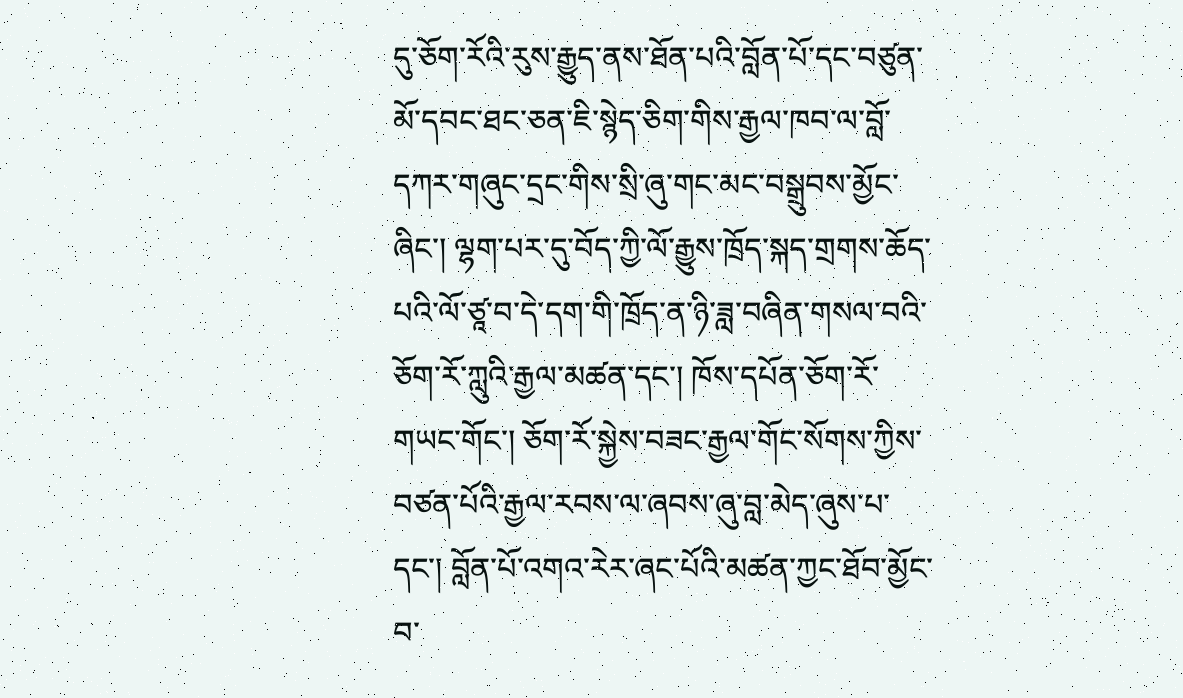དུ་ཅོག་རོའི་རུས་རྒྱུད་ནས་ཐོན་པའི་བློན་པོ་དང་བཙུན་མོ་དབང་ཐང་ཅན་ཇི་སྙེད་ཅིག་གིས་རྒྱལ་ཁབ་ལ་བློ་དཀར་གཞུང་དྲང་གིས་སྲི་ཞུ་གང་མང་བསྒྲུབས་མྱོང་ཞིང་། ལྷག་པར་དུ་བོད་ཀྱི་ལོ་རྒྱུས་ཁྲོད་སྐད་གྲགས་ཆོད་པའི་ལོ་ཙཱ་བ་དེ་དག་གི་ཁྲོད་ན་ཉི་ཟླ་བཞིན་གསལ་བའི་ཅོག་རོ་ཀླུའི་རྒྱལ་མཚན་དང་། ཁོས་དཔོན་ཅོག་རོ་གཡང་གོང་། ཅོག་རོ་སྐྱེས་བཟང་རྒྱལ་གོང་སོགས་ཀྱིས་བཙན་པོའི་རྒྱལ་རབས་ལ་ཞབས་ཞུ་བླ་མེད་ཞུས་པ་དང་། བློན་པོ་འགའ་རེར་ཞང་པོའི་མཚན་ཀྱང་ཐོབ་མྱོང་བ་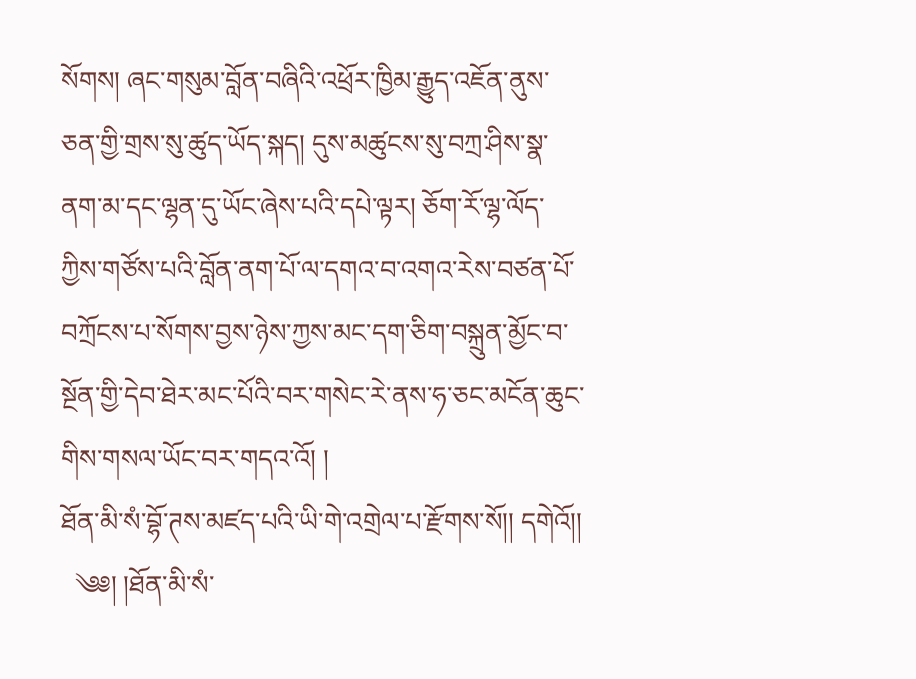སོགས། ཞང་གསུམ་བློན་བཞིའི་འཕྲོར་ཁྱིམ་རྒྱུད་འཇོན་ནུས་ཅན་གྱི་གྲས་སུ་ཚུད་ཡོད་སྐད། དུས་མཚུངས་སུ་བཀྲ་ཤིས་སྣ་ནག་མ་དང་ལྷན་དུ་ཡོང་ཞེས་པའི་དཔེ་ལྟར། ཅོག་རོ་ལྷ་ལོད་ཀྱིས་གཙོས་པའི་བློན་ནག་པོ་ལ་དགའ་བ་འགའ་རེས་བཙན་པོ་བཀྲོངས་པ་སོགས་བྱས་ཉེས་ཀྱས་མང་དག་ཅིག་བསྐྲུན་མྱོང་བ་སྔོན་གྱི་དེབ་ཐེར་མང་པོའི་བར་གསེང་རེ་ནས་ཧ་ཅང་མངོན་ཆུང་གིས་གསལ་ཡོང་བར་གདའ་འོ། །
ཐོན་མི་སཾ་བྷོ་ཊས་མཛད་པའི་ཡི་གེ་འགྲེལ་པ་རྫོགས་སོ།། དགེའོ།།
  ༄༅། །ཐོན་མི་སཾ་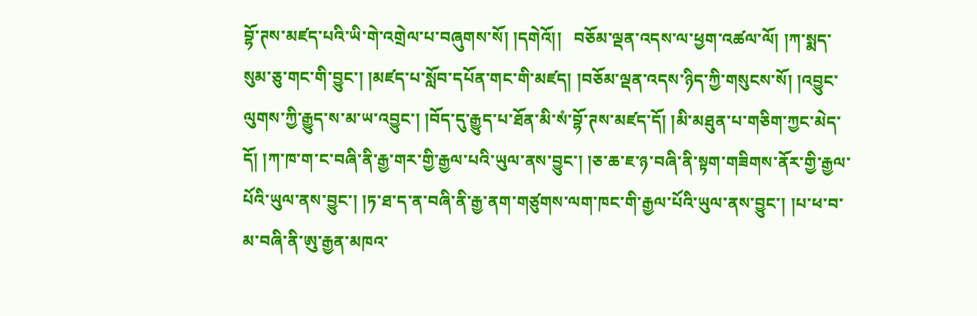བྷོ་ཊས་མཛད་པའི་ཡི་གེ་འགྲེལ་པ་བཞུགས་སོ། །དགེའོ།།   བཅོམ་ལྡན་འདས་ལ་ཕྱག་འཚལ་ལོ། །ཀ་སྨད་སུམ་ཅུ་གང་གི་བྱུང་། །མཛད་པ་སློབ་དཔོན་གང་གི་མཛད། །བཅོམ་ལྡན་འདས་ཉིད་ཀྱི་གསུངས་སོ། །འབྱུང་ལུགས་ཀྱི་རྒྱུད་ས་མ་ཡ་འབྱུང་། །བོད་དུ་རྒྱུད་པ་ཐོན་མི་སཾ་བྷོ་ཊས་མཛད་དོ། །མི་མཐུན་པ་གཅིག་ཀྱང་མེད་དོ། །ཀ་ཁ་ག་ང་བཞི་ནི་རྒྱ་གར་གྱི་རྒྱལ་པའི་ཡུལ་ནས་བྱུང་། །ཅ་ཆ་ཇ་ཉ་བཞི་ནི་སྟག་གཟིགས་ནོར་གྱི་རྒྱལ་པོའི་ཡུལ་ནས་བྱུང་། །ཏ་ཐ་ད་ན་བཞི་ནི་རྒྱ་ནག་གཙུགས་ལག་ཁང་གི་རྒྱལ་པོའི་ཡུལ་ནས་བྱུང་། །པ་ཕ་བ་མ་བཞི་ནི་ཨུ་རྒྱན་མཁའ་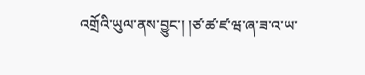འགྲོའི་ཡུལ་ནས་བྱུང་། །ཙ་ཚ་ཛ་ཝ་ཞ་ཟ་འ་ཡ་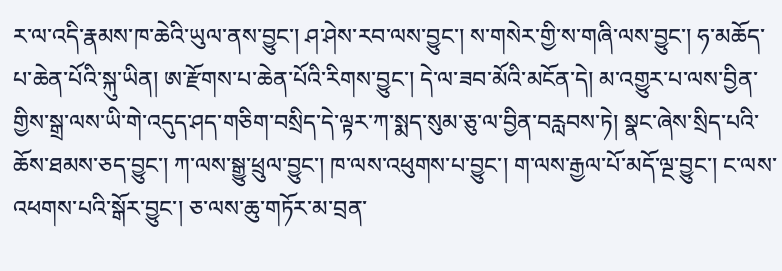ར་ལ་འདི་རྣམས་ཁ་ཆེའི་ཡུལ་ནས་བྱུང་། ཤ་ཤེས་རབ་ལས་བྱུང་། ས་གསེར་གྱི་ས་གཞི་ལས་བྱུང་། ཧ་མཆོད་པ་ཆེན་པོའི་སྐུ་ཡིན། ཨ་རྫོགས་པ་ཆེན་པོའི་རིགས་བྱུང་། དེ་ལ་ཟབ་མོའི་མངོན་དེ། མ་འགྱུར་པ་ལས་བྱིན་གྱིས་སྒྲ་ལས་ཡི་གེ་འདུད་ཤད་གཅིག་བསྲིད་དེ་ལྟར་ཀ་སྨད་སུམ་ཅུ་ལ་བྱིན་བརླབས་ཏེ། སྣང་ཞེས་སྲིད་པའི་ཆོས་ཐམས་ཅད་བྱུང་། ཀ་ལས་སྒྱུ་ཕྲུལ་བྱུང་། ཁ་ལས་འཕུགས་པ་བྱུང་། ག་ལས་རྒྱལ་པོ་མདོ་ལྔ་བྱུང་། ང་ལས་འཕགས་པའི་སྒོར་བྱུང་། ཅ་ལས་ཆུ་གཏོར་མ་བྲན་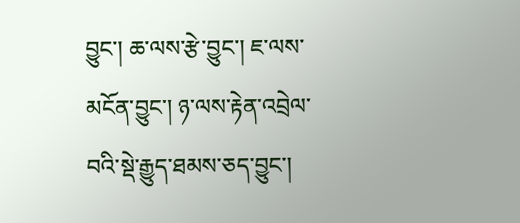བྱུང་། ཆ་ལས་རྩེ་བྱུང་། ཇ་ལས་མངོན་བྱུང་། ཉ་ལས་རྟེན་འབྲེལ་བའི་སྡེ་རྒྱུད་ཐམས་ཅད་བྱུང་།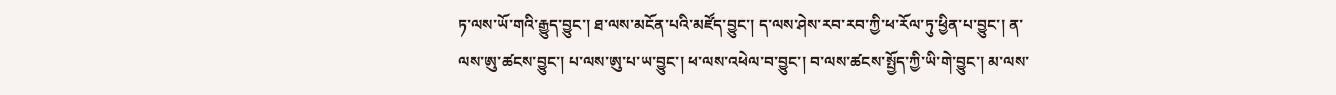ཏ་ལས་ཡོ་གའི་རྒྱུད་བྱུང་། ཐ་ལས་མངོན་པའི་མཛོད་བྱུང་། ད་ལས་ཤེས་རབ་རབ་ཀྱི་ཕ་རོལ་ཏུ་ཕྱིན་པ་བྱུང་། ན་ལས་ཨུ་ཚངས་བྱུང་། པ་ལས་ཨུ་པ་ཡ་བྱུང་། ཕ་ལས་འཕེལ་བ་བྱུང་། བ་ལས་ཚངས་སྤྱོད་ཀྱི་ཡི་གེ་བྱུང་། མ་ལས་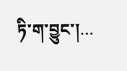ཏི་ག་བྱུང་།…